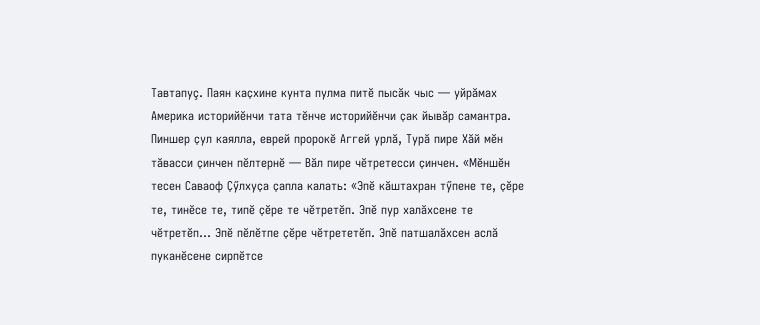Тавтапуç. Паян каҫхине кунта пулма питӗ пысӑк чыс — уйрӑмах Америка историйӗнчи тата тӗнче историйӗнчи ҫак йывӑр самантра.
Пиншер ҫул каялла, еврей пророкӗ Аггей урлӑ, Турӑ пире Хӑй мӗн тӑвасси ҫинчен пӗлтернӗ — Вӑл пире чӗтретесси ҫинчен. «Мӗншӗн тесен Саваоф Ҫӳлхуҫа ҫапла калать: «Эпӗ кӑштахран тӳпене те, ҫӗре те, тинӗсе те, типӗ ҫӗре те чӗтретӗп. Эпӗ пур халӑхсене те чӗтретӗп... Эпӗ пӗлӗтпе ҫӗре чӗтрететӗп. Эпӗ патшалӑхсен аслӑ пуканӗсене сирпӗтсе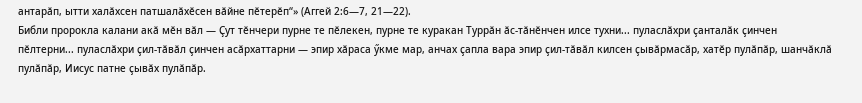антарӑп, ытти халӑхсен патшалӑхӗсен вӑйне пӗтерӗп“» (Аггей 2:6—7, 21—22).
Библи пророкла калани акӑ мӗн вӑл — Ҫут тӗнчери пурне те пӗлекен, пурне те куракан Туррӑн ӑс-тӑнӗнчен илсе тухни... пуласлӑхри ҫанталӑк ҫинчен пӗлтерни... пуласлӑхри ҫил-тӑвӑл ҫинчен асӑрхаттарни — эпир хӑраса ӳкме мар, анчах ҫапла вара эпир ҫил-тӑвӑл килсен ҫывӑрмасӑр, хатӗр пулӑпӑр, шанчӑклӑ пулӑпӑр, Иисус патне ҫывӑх пулӑпӑр.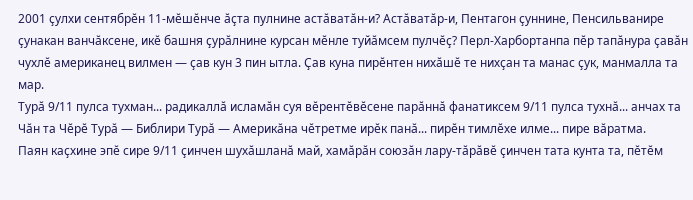2001 ҫулхи сентябрӗн 11-мӗшӗнче ӑҫта пулнине астӑватӑн-и? Астӑватӑр-и, Пентагон ҫуннине, Пенсильванире ҫунакан ванчӑксене, икӗ башня ҫурӑлнине курсан мӗнле туйӑмсем пулчӗҫ? Перл-Харбортанпа пӗр тапӑнура ҫавӑн чухлӗ американец вилмен — ҫав кун 3 пин ытла. Ҫав куна пирӗнтен нихӑшӗ те нихҫан та манас ҫук, манмалла та мар.
Турӑ 9/11 пулса тухман... радикаллӑ исламӑн суя вӗрентӗвӗсене парӑннӑ фанатиксем 9/11 пулса тухнӑ... анчах та Чӑн та Чӗрӗ Турӑ — Библири Турӑ — Америкӑна чӗтретме ирӗк панӑ... пирӗн тимлӗхе илме... пире вӑратма.
Паян каҫхине эпӗ сире 9/11 ҫинчен шухӑшланӑ май, хамӑрӑн союзӑн лару-тӑрӑвӗ ҫинчен тата кунта та, пӗтӗм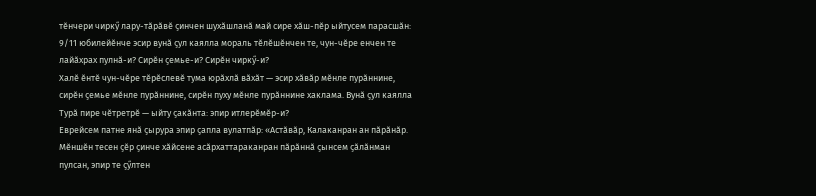тӗнчери чиркӳ лару-тӑрӑвӗ ҫинчен шухӑшланӑ май сире хӑш-пӗр ыйтусем парасшӑн: 9/11 юбилейӗнче эсир вунӑ ҫул каялла мораль тӗлӗшӗнчен те, чун-чӗре енчен те лайӑхрах пулнӑ-и? Сирӗн ҫемье-и? Сирӗн чиркӳ-и?
Халӗ ӗнтӗ чун-чӗре тӗрӗслевӗ тума юрӑхлӑ вӑхӑт — эсир хӑвӑр мӗнле пурӑннине, сирӗн ҫемье мӗнле пурӑннине, сирӗн пуху мӗнле пурӑннине хаклама. Вунӑ ҫул каялла Турӑ пире чӗтретрӗ — ыйту ҫакӑнта: эпир итлерӗмӗр-и?
Еврейсем патне янӑ ҫырура эпир ҫапла вулатпӑр: «Астӑвӑр, Калаканран ан пӑрӑнӑр. Мӗншӗн тесен ҫӗр ҫинче хӑйсене асӑрхаттараканран пӑрӑннӑ ҫынсем ҫӑлӑнман пулсан, эпир те ҫӳлтен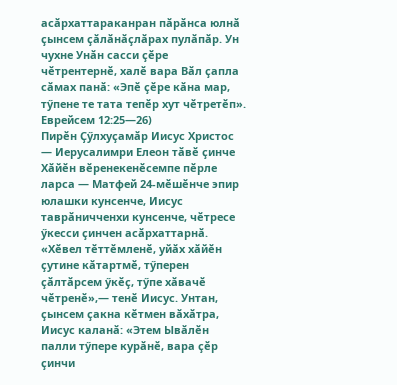асӑрхаттараканран пӑрӑнса юлнӑ ҫынсем ҫӑлӑнӑҫлӑрах пулӑпӑр. Ун чухне Унӑн сасси ҫӗре чӗтрентернӗ, халӗ вара Вӑл ҫапла сӑмах панӑ: «Эпӗ ҫӗре кӑна мар, тӳпене те тата тепӗр хут чӗтретӗп». Еврейсем 12:25—26)
Пирӗн Ҫӳлхуҫамӑр Иисус Христос — Иерусалимри Елеон тӑвӗ ҫинче Хӑйӗн вӗренекенӗсемпе пӗрле ларса — Матфей 24-мӗшӗнче эпир юлашки кунсенче, Иисус таврӑничченхи кунсенче, чӗтресе ӳкесси ҫинчен асӑрхаттарнӑ. «Хӗвел тӗттӗмленӗ, уйӑх хӑйӗн ҫутине кӑтартмӗ, тӳперен ҫӑлтӑрсем ӳкӗҫ, тӳпе хӑвачӗ чӗтренӗ»,— тенӗ Иисус. Унтан, ҫынсем ҫакна кӗтмен вӑхӑтра, Иисус каланӑ: «Этем Ывӑлӗн палли тӳпере курӑнӗ, вара ҫӗр ҫинчи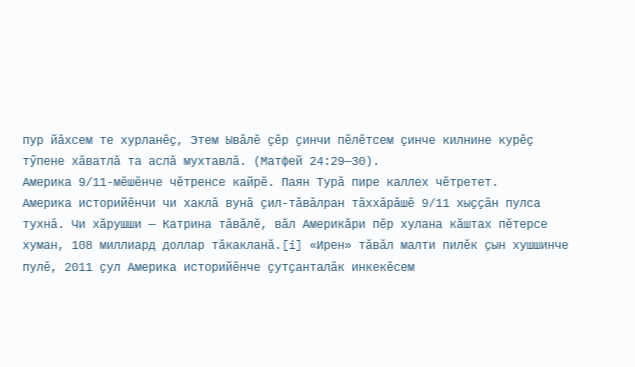пур йӑхсем те хурланӗҫ, Этем Ывӑлӗ ҫӗр ҫинчи пӗлӗтсем ҫинче килнине курӗҫ тӳпене хӑватлӑ та аслӑ мухтавлӑ. (Матфей 24:29—30).
Америка 9/11-мӗшӗнче чӗтренсе кайрӗ. Паян Турӑ пире каллех чӗтретет.
Америка историйӗнчи чи хаклӑ вунӑ ҫил-тӑвӑлран тӑххӑрӑшӗ 9/11 хыҫҫӑн пулса тухнӑ. Чи хӑрушши — Катрина тӑвӑлӗ, вӑл Америкӑри пӗр хулана кӑштах пӗтерсе хуман, 108 миллиард доллар тӑкакланӑ.[i] «Ирен» тӑвӑл малти пилӗк ҫын хушшинче пулӗ, 2011 ҫул Америка историйӗнче ҫутҫанталӑк инкекӗсем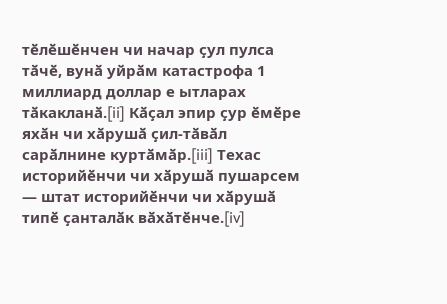тӗлӗшӗнчен чи начар ҫул пулса тӑчӗ, вунӑ уйрӑм катастрофа 1 миллиард доллар е ытларах тӑкакланӑ.[ii] Кӑҫал эпир ҫур ӗмӗре яхӑн чи хӑрушӑ ҫил-тӑвӑл сарӑлнине куртӑмӑр.[iii] Техас историйӗнчи чи хӑрушӑ пушарсем — штат историйӗнчи чи хӑрушӑ типӗ ҫанталӑк вӑхӑтӗнче.[iv]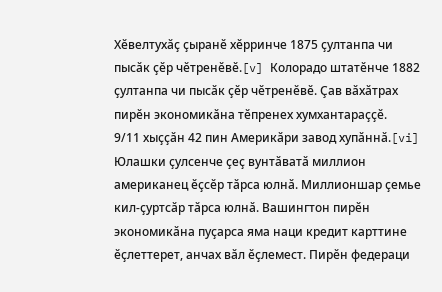Хӗвелтухӑҫ ҫыранӗ хӗрринче 1875 ҫултанпа чи пысӑк ҫӗр чӗтренӗвӗ.[v] Колорадо штатӗнче 1882 ҫултанпа чи пысӑк ҫӗр чӗтренӗвӗ. Çав вӑхӑтрах пирӗн экономикӑна тӗпренех хумхантараҫҫӗ.
9/11 хыҫҫӑн 42 пин Америкӑри завод хупӑннӑ.[vi] Юлашки ҫулсенче ҫеҫ вунтӑватӑ миллион американец ӗҫсӗр тӑрса юлнӑ. Миллионшар ҫемье кил-ҫуртсӑр тӑрса юлнӑ. Вашингтон пирӗн экономикӑна пуҫарса яма наци кредит карттине ӗҫлеттерет, анчах вӑл ӗҫлемест. Пирӗн федераци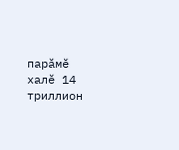парӑмӗ халӗ 14 триллион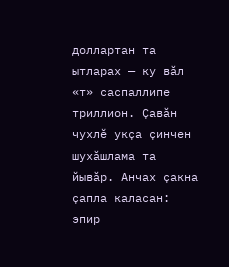доллартан та ытларах — ку вӑл «т» саспаллипе триллион. Ҫавӑн чухлӗ укҫа ҫинчен шухӑшлама та йывӑр. Анчах ҫакна ҫапла каласан: эпир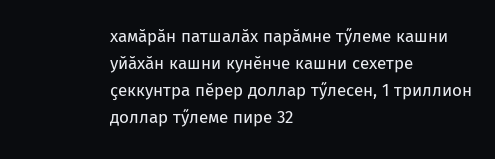хамӑрӑн патшалӑх парӑмне тӳлеме кашни уйӑхӑн кашни кунӗнче кашни сехетре ҫеккунтра пӗрер доллар тӳлесен, 1 триллион доллар тӳлеме пире 32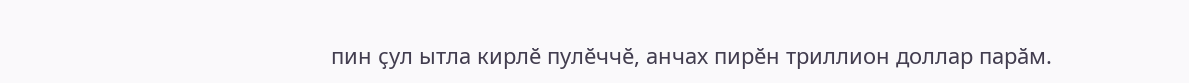пин ҫул ытла кирлӗ пулӗччӗ, анчах пирӗн триллион доллар парӑм.